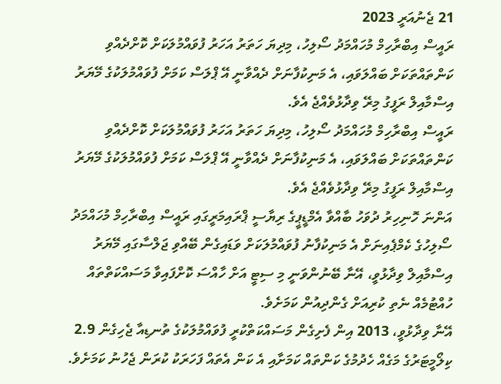21 ޖެނުއަރީ 2023
ރައީސް އިބްރާހިމް މުހައްމަދު ސޯލިހު، މިދިޔަ ހަތަރު އަހަރު ފުވައްމުލަކަށް ކޮށްދެއްވި ކަންތައްތަކަށް ބައްލަވައި، އެ މަނިކުފާނަށް ދެއްވާނީ އޭ ޕްލަސް ކަމަށް ފުވައްމުލަކުގެ މޭޔަރު އިސްމާއިލް ރަފީގު މިރޭ ވިދާޅުވެއްޖެ އެވެ.
ރައީސް އިބްރާހިމް މުހައްމަދު ސޯލިހު، މިދިޔަ ހަތަރު އަހަރު ފުވައްމުލަކަށް ކޮށްދެއްވި ކަންތައްތަކަށް ބައްލަވައި، އެ މަނިކުފާނަށް ދެއްވާނީ އޭ ޕްލަސް ކަމަށް ފުވައްމުލަކުގެ މޭޔަރު އިސްމާއިލް ރަފީގު މިރޭ ވިދާޅުވެއްޖެ އެވެ.
އަންނަ ހޮނިހިރު ދުވަހު ބާއްވާ އެމްޑީޕީގެ ރިޔާސީ ޕްރައިމަރީގައި ރައީސް އިބްރާހިމް މުހައްމަދު ސޯލިހުގެ ކެމްޕެއިނަށް އެ މަނިކުފާނު ފުވައްމުލަކަށް ވަޑައިގެން ބޭއްވި ޖަލްސާގައި މޭޔަރު އިސްމާއިލް ވިދާޅުވީ، އޭނާ ބޭނުންވަނީ މި ސިޓީ އަށް ހާއްސަ ކޮށްފައިވާ މަސައްކަތްތައް ހުއްޓުމެއް ނެތި ކުރިއަށް ގެންދިއުން ކަމަށެވެ.
އޭނާ ވިދާޅުވީ، 2013 އިން ފެށިގެން މަސައްކަތްކުރީ ފުވައްމުލަކުގެ ތުނޑިއާ ޖެހިގެން 2.9 ކިލޯމީޓަރުގެ މަގެއް ހެދުމުގެ ކަންތައް ކަމަށާއި އެ ކަން އެތައް ފަހަރަކު ކުރަން ޖެހުނު ކަމަށެވެ.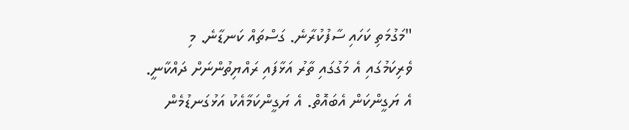"މަގުމަތި ކަހައި ސާފުކުރާނެ. ގަސްތައް ކަނޑާނެ. މި ވެރިކަމުގައި އެ މަގުގައި ތާރު އަޅާފައި ރައްޔިތުންނަށް ދައްކާނީ. އެ ޔަގީންކަން އެބައޮތް. އެ ޔަގީންކަމާއެކު އަޅުގަނޑުމެން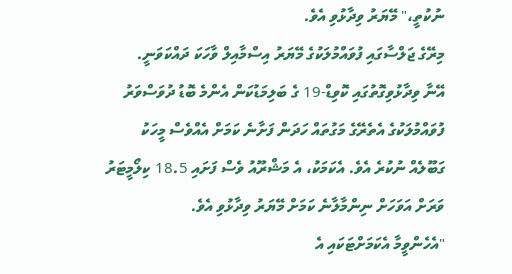ނުކުތީ،" މޭޔަރު ވިދާޅުވި އެވެ.
މިރޭގެ ޖަލްސާގައި ފުވައްމުލަކުގެ މޭޔަރު އިސްމާއިލް ވާހަކަ ދައްކަވަނީ.
އޭނާ ވިދާޅުވިގޮތުގައި ކޮވިޑް-19 ގެ ބަލިމަޑުކަން އެންމެ ބޮޑު ދުވަސްވަރު ފުވައްމުލަކުގެ އެތެރޭގެ މަގުތައް ހަދަން ފަށާނެ ކަމަށް އެއްވެސް މީހަކު ގަބޫލެއް ނުކުރެ އެވެ. އެކަމަކު، އެ މަޝްރޫއު ވެސް ފަށައި 18.5 ކިލޯމީޓަރު ވަރަށް އަވަހަށް ނިންމާލާނެ ކަމަށް މޭޔަރު ވިދާޅުވި އެވެ.
"އެހެންވީމާ އެކަމަށްޓަކައި އެ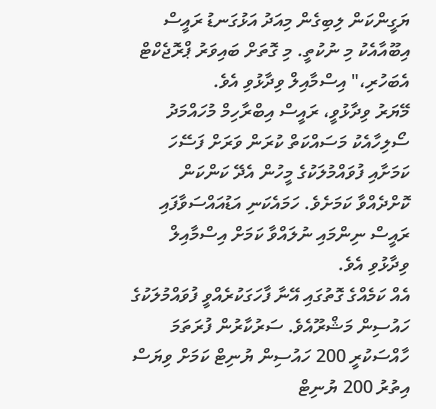ޔަގީންކަން ލިބިގެން މިއަދު އަޅުގަނޑު ރައީސް އިބޫއާއެކު މި ނުކުތީ. މި ގޮތަށް ބައިވަރު ޕްރޮޖެކްޓް އެބަހުރި،" އިސްމާއިލް ވިދާޅުވި އެވެ.
މޭޔަރު ވިދާޅުވީ، ރައީސް އިބްރާހިމް މުހައްމަދު ސޯލިހާއެކު މަސައްކަތް ކުރަން ވަރަށް ފަސޭހަ ކަމަށާއި ފުވައްމުލަކުގެ މީހުން އެދޭ ކަންކަން ކޮށްދެއްވާ ކަމަށެވެ. ހަމައެކަނި އަޑުއައްސަވާފައި ރައީސް ނިންމައި ނުލައްވާ ކަމަށް އިސްމާއިލް ވިދާޅުވި އެވެ.
އެއް ކަމެއްގެ ގޮތުގައި އޭނާ ފާހަގަކުރެއްވީ ފުވައްމުލަކުގެ ހައުސިން މަޝްރޫއެވެ. ސަރުކާރުން ފުރަތަމަ ހާއްސަކުރީ 200 ހައުސިން ޔުނިޓް ކަމަށް ވިޔަސް އިތުރު 200 ޔުނިޓް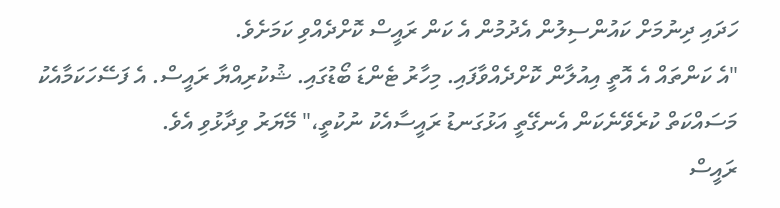ހަދައި ދިނުމަށް ކައުންސިލުން އެދުމުން އެ ކަން ރައީސް ކޮށްދެއްވި ކަމަށެވެ.
"އެ ކަންތައް އެ އޮތީ އިއުލާން ކޮށްދެއްވާފައި. މިހާރު ޓެންޑަ ބޯޑުގައި. ޝުކުރިއްޔާ ރައީސް. އެ ފަސޭހަކަމާއެކު މަސައްކަތް ކުރެވޭނެކަން އެނގޭތީ އަޅުގަނޑު ރައީސާއެކު ނުކުތީ،" މޭޔަރު ވިދާޅުވި އެވެ.
ރައީސް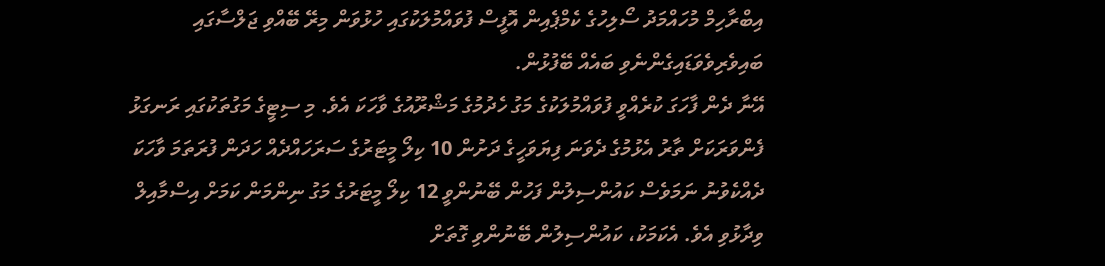އިބްރާހިމް މުހައްމަދު ސޯލިހުގެ ކެމްޕެއިން އޮފީސް ފުވައްމުލަކުގައި ހުޅުވަން މިރޭ ބޭއްވި ޖަލްސާގައި ބައިވެރިވެވަޑައިގެންނެވި ބައެއް ބޭފުޅުން.
އޭނާ ދެން ފާހަގަ ކުރެއްވީ ފުވައްމުލަކުގެ މަގު ހެދުމުގެ މަޝްރޫއުގެ ވާހަކަ އެވެ. މި ސިޓީގެ މަގުތަކުގައި ރަނގަޅު ފެންވަރަކަށް ތާރު އެޅުމުގެ ދެވަނަ ފިޔަވަހީގެ ދަށުން 10 ކިލޯ މީޓަރުގެ ސަރަހައްދެއް ހަދަން ފުރަތަމަ ވާހަކަ ދެއްކެވުނު ނަމަވެސް ކައުންސިލުން ފަހުން ބޭނުންވީ 12 ކިލޯ މީޓަރުގެ މަގު ނިންމަން ކަމަށް އިސްމާއިލް ވިދާޅުވި އެވެ. އެކަމަކު، ކައުންސިލުން ބޭނުންވި ގޮތަށް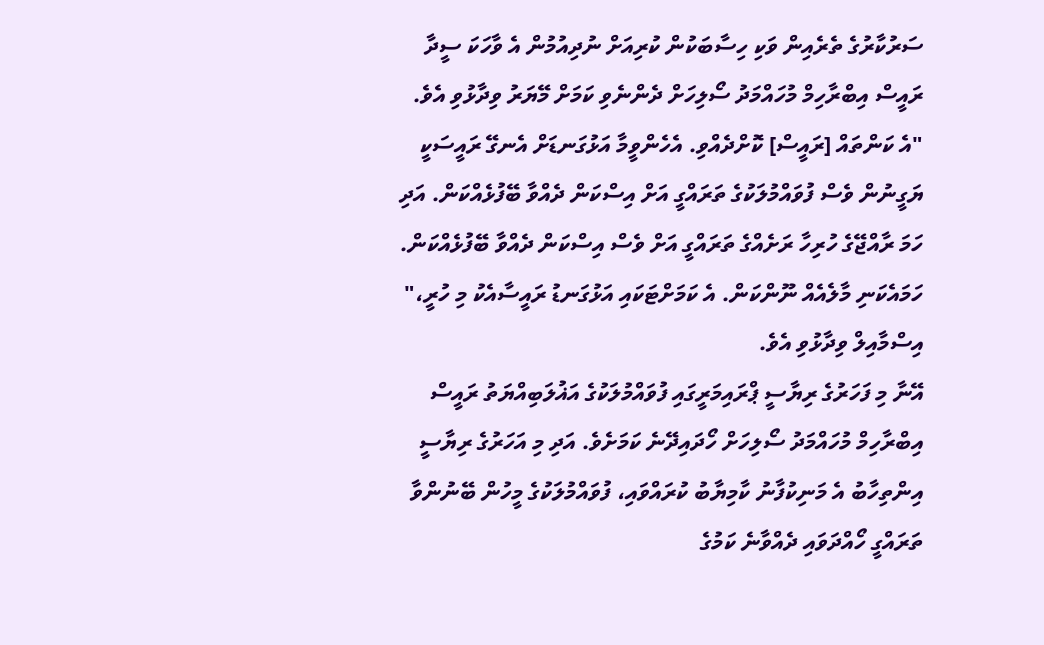ސަރުކާރުގެ ތެރެއިން ވަކި ހިސާބަކުން ކުރިއަށް ނުދިއުމުން އެ ވާހަކަ ސީދާ ރައީސް އިބްރާހިމް މުހައްމަދު ސޯލިހަށް ދެންނެވި ކަމަށް މޭޔަރު ވިދާޅުވި އެވެ.
"އެ ކަންތައް [ރައީސް] ކޮށްދެއްވި. އެހެންވީމާ އަޅުގަނޑަށް އެނގޭ ރައީސަކީ ޔަގީނުން ވެސް ފުވައްމުލަކުގެ ތަރައްގީ އަށް އިސްކަން ދެއްވާ ބޭފުޅެއްކަން. އަދި ހަމަ ރާއްޖޭގެ ހުރިހާ ރަށެއްގެ ތަރައްގީ އަށް ވެސް އިސްކަން ދެއްވާ ބޭފުޅެއްކަން. ހަމައެކަނި މާލެއެއް ނޫންކަން. އެ ކަމަށްޓަކައި އަޅުގަނޑު ރައީސާއެކު މި ހުރީ،" އިސްމާއިލް ވިދާޅުވި އެވެ.
އޭނާ މި ފަހަރުގެ ރިޔާސީ ޕްރައިމަރީގައި ފުވައްމުލަކުގެ އަޣުލަބިއްޔަތު ރައީސް އިބްރާހިމް މުހައްމަދު ސޯލިހަށް ހޯދައިދޭނެ ކަމަށެވެ. އަދި މި އަހަރުގެ ރިޔާސީ އިންތިހާބު އެ މަނިކުފާނު ކާމިޔާބު ކުރައްވައި، ފުވައްމުލަކުގެ މީހުން ބޭނުންވާ ތަރައްގީ ހޯއްދަވައި ދެއްވާނެ ކަމުގެ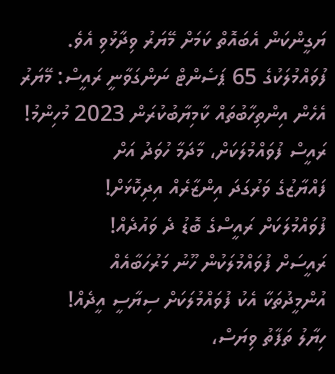ޔަގީންކަން އެބައޮތް ކަމަށް މޭޔަރު ވިދާޅުވި އެވެ.
ފުވައްމުލަކުގެ 65 ޕަސެންޓް ނަންގަވާނީ ރައީސް: މޭޔަރު
އެހެން އިންތިހާބުތައް ކާމިޔާބުކުރަން 2023 މުހިންމު!
ރައީސް ފުވައްމުލަކަށް، މާދަމާ ހުވަދު އަށް
ފައްޔާޒުގެ ވަރުގަދަ އިންޒާރެއް އިދިކޮޅަށް!
ފުވައްމުލަކަށް ރައީސްގެ ބޮޑު ދެ ވައުދެއް!
ރައީސަށް ފުވައްމުލަކުން ހޫނު މަރުހަބާއެއް
އުންމީދުތަކާ އެކު ފުވައްމުލަކަށް ސިޔާސީ އީދެއް!
ހިޔާލު ތަފާތު ވިޔަސް،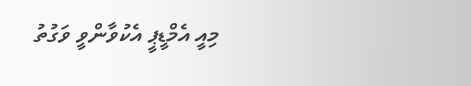މިއީ އެމްޑީޕީ އެކުވާންވީ ވަގުތު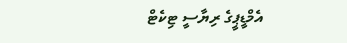އެމްޑީޕީގެ ރިޔާސީ ޓިކެޓް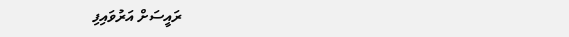ރައީސަށް އަރުވައިފި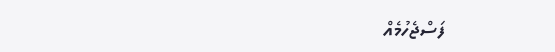ފަސްޖެހުމެއް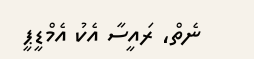ނެތް، ރައީސާ އެކު އެމްޑީޕީ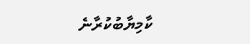ކާމިޔާބުކުރާނެ